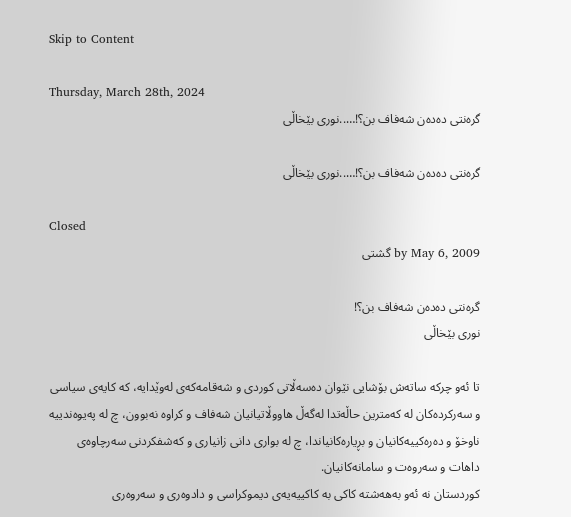Skip to Content

Thursday, March 28th, 2024
گره‌نتی ده‌ده‌ن شه‌فاف بن؟!…..نوری بێخاڵی

گره‌نتی ده‌ده‌ن شه‌فاف بن؟!…..نوری بێخاڵی

Closed
by May 6, 2009 گشتی

گره‌نتی ده‌ده‌ن شه‌فاف بن؟!
نوری بێخاڵی

تا ئه‌و چركه‌ ساته‌ش بۆشایی نێوان ده‌سه‌ڵاتی كوردی و شه‌قامه‌كه‌ی له‌وێدایه‌، كه‌ كایه‌ی سیاسی و سه‌ركرده‌كان له‌ كه‌مترین حاڵه‌تدا له‌گه‌ڵ هاووڵاتیانیان شه‌فاف و كراوه‌ نه‌بوون، چ له‌ په‌یوه‌ندییه‌ ناوخۆ و ده‌ره‌كییه‌كانیان و بڕیاره‌كانیاندا، چ له‌ بواری دانی زانیاری و كه‌شفكردنی سه‌رچاوه‌ی داهات و سه‌روه‌ت و سامانه‌كانیان.
كوردستان نه‌ ئه‌و به‌هه‌شته‌ كاكی به‌ كاكییه‌یه‌ی دیموكراسی و دادوه‌ری و سه‌روه‌ری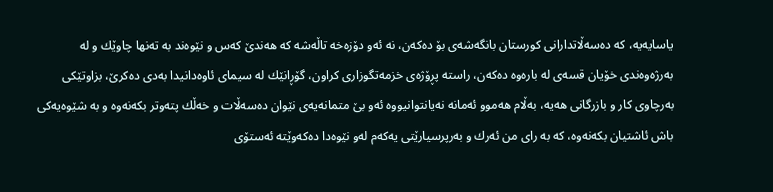یاسایه‌یه‌، كه‌ ده‌سه‌ڵاتدارانی كورستان بانگه‌شه‌ی بۆ ده‌كه‌ن، نه‌ ئه‌و دۆزه‌خه‌ تاڵه‌شه‌ كه‌ هه‌ندێ‌ كه‌س و نێوه‌ند به‌ ته‌نها چاوێك و له‌ به‌رژه‌وه‌ندی خۆیان قسه‌ی له‌ باره‌وه‌ ده‌كه‌ن، راسته‌ پڕۆژه‌ی خزمه‌تگوزاری كراون، گۆڕانێك له‌ سیمای ئاوه‌دانیدا به‌دی ده‌كرێ‌، بزاوتێكی به‌رچاوی كار و بازرگانی هه‌یه‌، به‌ڵام هه‌موو ئه‌مانه‌ نه‌یانتوانیووه‌ ئه‌و بێ‌ متمانه‌یه‌ی نێوان ده‌سه‌ڵات و خه‌ڵك پته‌وتر بكه‌نه‌وه‌ و به‌ شێوه‌یه‌كی باش ئاشتیان بكه‌نه‌وه‌، كه‌ به‌ رای من ئه‌رك و به‌رپرسیارێتی یه‌كه‌م له‌و نێوه‌دا ده‌كه‌وێته‌ ئه‌ستۆی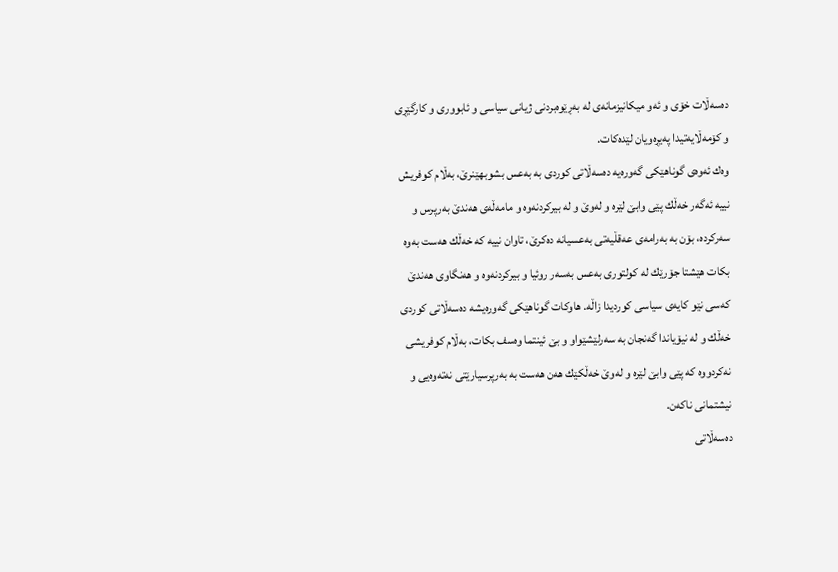ده‌سه‌ڵات خۆی و ئه‌و میكانیزمانه‌ی له‌ به‌ڕێوه‌بردنی ژیانی سیاسی و ئابووری و كارگێڕی و كۆمه‌ڵایه‌تیدا په‌یڕه‌ویان لێده‌كات.
وه‌ك ئه‌وه‌ی گوناهێكی گه‌وره‌یه‌ ده‌سه‌ڵاتی كوردی به‌ به‌عس بشوبهێنرێ‌، به‌ڵام كوفریش نییه‌ ئه‌گه‌ر خه‌ڵك پێی وابێ‌ لێره‌ و له‌وێ‌ و له‌ بیركردنه‌وه‌ و مامه‌ڵه‌ی هه‌ندێ‌ به‌رپرس و سه‌ركرده‌، بۆن به‌ به‌رامه‌ی عه‌قڵیه‌تی به‌عسیانه‌ ده‌كرێ‌، تاوان نییه‌ كه‌ خه‌ڵك هه‌ست به‌وه‌ بكات هێشتا جۆرێك له‌ كولتوری به‌عس به‌سه‌ر روئیا و بیركردنه‌وه‌ و هه‌نگاوی هه‌ندێ‌ كه‌سی نێو كایه‌ی سیاسی كوردیدا زاڵه‌. هاوكات گوناهێكی گه‌وره‌یشه‌ ده‌سه‌ڵاتی كوردی خه‌ڵك و له‌ نیۆیاندا گه‌نجان به‌ سه‌رلێشێواو و بێ‌ ئینتما وه‌سف بكات، به‌ڵام كوفریشی نه‌كردووه‌ كه‌ پێی وابێ‌ لێره‌ و له‌وێ‌ خه‌ڵكێك هه‌ن هه‌ست به‌ به‌رپرسیارێتی نه‌ته‌وه‌یی و نیشتمانی ناكه‌ن.
ده‌سه‌ڵاتی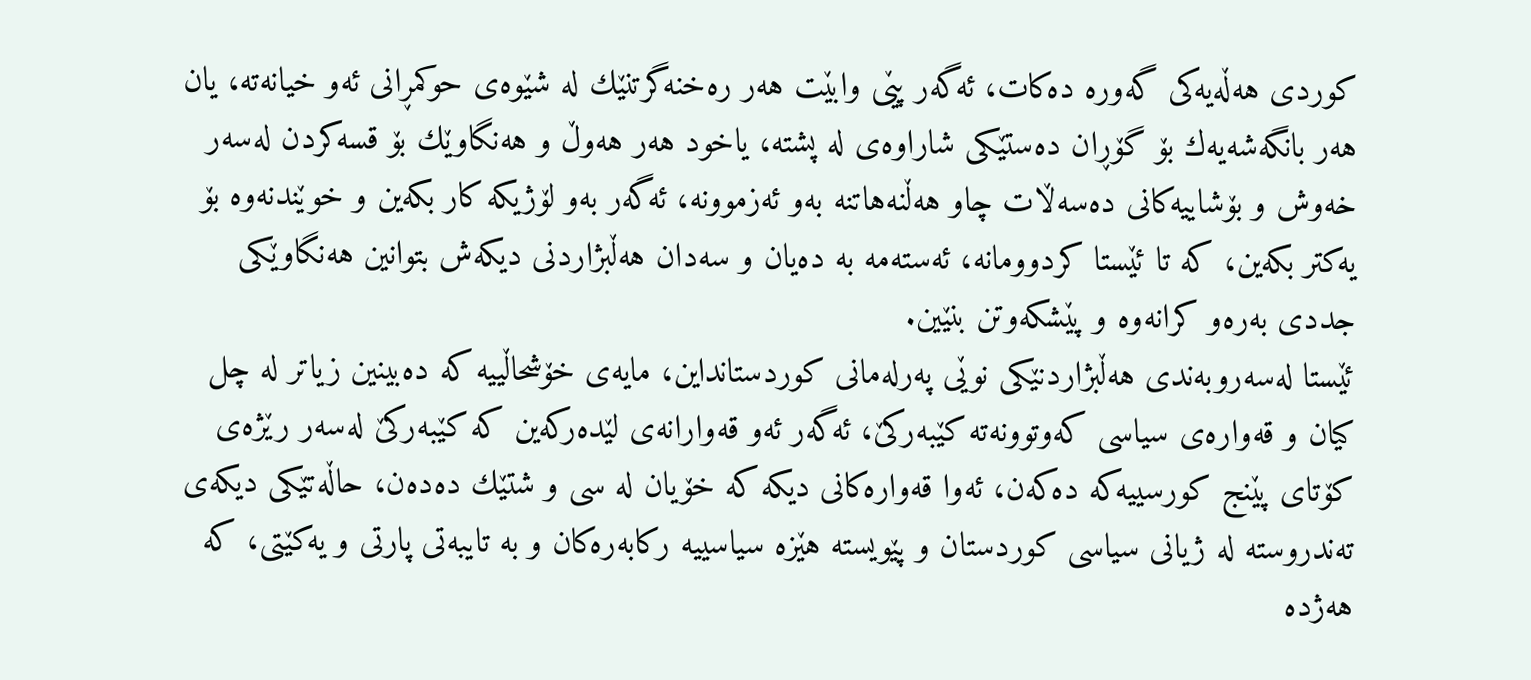كوردی هه‌ڵه‌یه‌كی گه‌وره‌ ده‌كات، ئه‌گه‌ر پێی وابێت هه‌ر ره‌خنه‌گرتنێك له‌ شێوه‌ی حوكمڕانی ئه‌و خیانه‌ته‌، یان هه‌ر بانگه‌شه‌یه‌ك بۆ گۆڕان ده‌ستێكی شاراوه‌ی له‌ پشته‌، یاخود هه‌ر هه‌وڵ و هه‌نگاوێك بۆ قسه‌كردن له‌سه‌ر خه‌وش و بۆشاییه‌كانی ده‌سه‌ڵات چاو هه‌ڵنه‌هاتنه‌ به‌و ئه‌زموونه‌، ئه‌گه‌ر به‌و لۆژیكه‌ كار بكه‌ین و خوێندنه‌وه‌ بۆ یه‌كتر بكه‌ین، كه‌ تا ئێستا كردوومانه‌، ئه‌سته‌مه‌ به‌ ده‌یان و سه‌دان هه‌ڵبژاردنی دیكه‌ش بتوانین هه‌نگاوێكی جددی به‌ره‌و كرانه‌وه‌ و پێشكه‌وتن بنێین.
ئێستا له‌سه‌روبه‌ندی هه‌ڵبژاردنێكی نوێی په‌رله‌مانی كوردستانداین، مایه‌ی خۆشحاڵییه‌ كه‌ ده‌بینین زیاتر له‌ چل كیان و قه‌واره‌ی سیاسی كه‌وتوونه‌ته‌ كێبه‌ركێ‌، ئه‌گه‌ر ئه‌و قه‌وارانه‌ی لێده‌ركه‌ین كه‌ كێبه‌ركێ‌ له‌سه‌ر رێژه‌ی كۆتای پێنج كورسییه‌كه‌ ده‌كه‌ن، ئه‌وا قه‌واره‌كانی دیكه‌ كه‌ خۆیان له‌ سی و شتێك ده‌ده‌ن، حاڵه‌تێكی دیكه‌ی ته‌ندروسته‌ له‌ ژیانی سیاسی كوردستان و پێویسته‌ هێزه‌ سیاسییه‌ ركابه‌ره‌كان و به‌ تایبه‌تی پارتی و یه‌كێتی، كه‌ هه‌ژده‌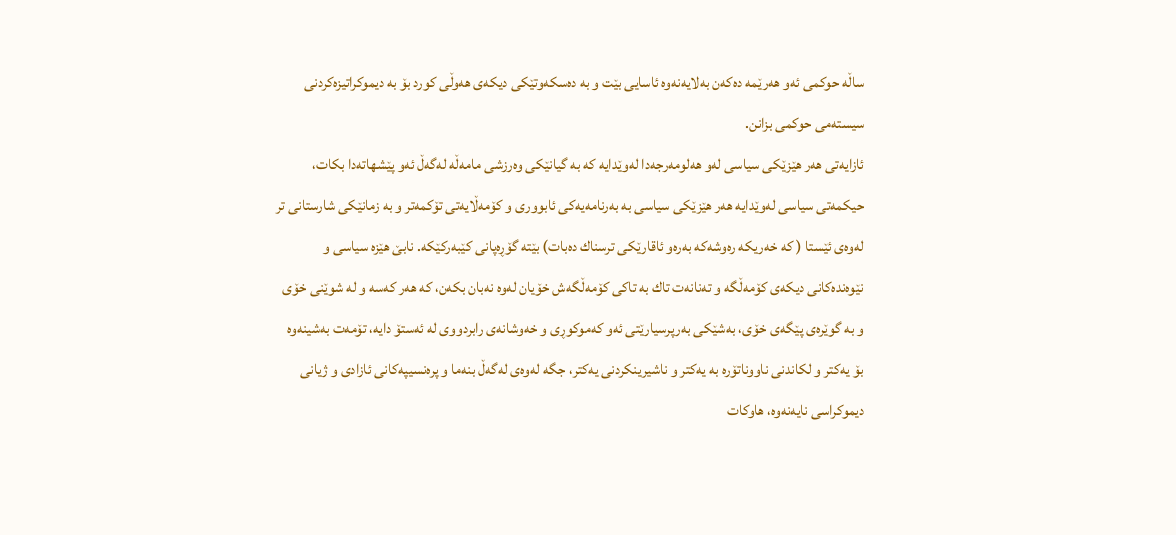ساڵه‌ حوكمی ئه‌و هه‌رێمه‌ ده‌كه‌ن به‌لایه‌نه‌وه‌ ئاسایی بێت و به‌ ده‌سكه‌وتێكی دیكه‌ی هه‌وڵی كورد بۆ به‌ دیموكراتیزه‌كردنی سیسته‌می حوكمی بزانن.
ئازایه‌تی هه‌ر هێزێكی سیاسی له‌و هه‌لومه‌رجه‌دا له‌وێدایه‌ كه‌ به‌ گیانێكی وه‌رزشی مامه‌ڵه‌ له‌گه‌ڵ ئه‌و پێشهاته‌دا بكات، حیكمه‌تی سیاسی له‌وێدایه‌ هه‌ر هێزێكی سیاسی به‌ به‌رنامه‌یه‌كی ئابووری و كۆمه‌ڵایه‌تی تۆكمه‌تر و به‌ زمانێكی شارستانی تر له‌وه‌ی ئێستا ( كه‌ خه‌ریكه‌ ره‌وشه‌كه‌ به‌ره‌و ئاقارێكی ترسناك ده‌بات) بێته‌ گۆڕه‌پانی كێبه‌ركێكه‌. نابێ‌ هێزه‌ سیاسی و نێوه‌نده‌كانی دیكه‌ی كۆمه‌ڵگه‌ و ته‌نانه‌ت تاك به‌ تاكی كۆمه‌ڵگه‌ش خۆیان له‌وه‌ نه‌بان بكه‌ن، كه‌ هه‌ر كه‌سه‌ و له‌ شوێنی خۆی و به‌ گوێره‌ی پێگه‌ی خۆی، به‌شێكی به‌رپرسیارێتی ئه‌و كه‌موكوڕی و خه‌وشانه‌ی رابردووی له‌ ئه‌ستۆ دایه‌، تۆمه‌ت به‌شینه‌وه‌ بۆ یه‌كتر و لكاندنی ناووناتۆره‌ به‌ یه‌كتر و ناشیرینكردنی یه‌كتر، جگه‌ له‌وه‌ی له‌گه‌ڵ بنه‌ما و پره‌نسیپه‌كانی ئازادی و ژیانی دیموكراسی نایه‌نه‌وه‌، هاوكات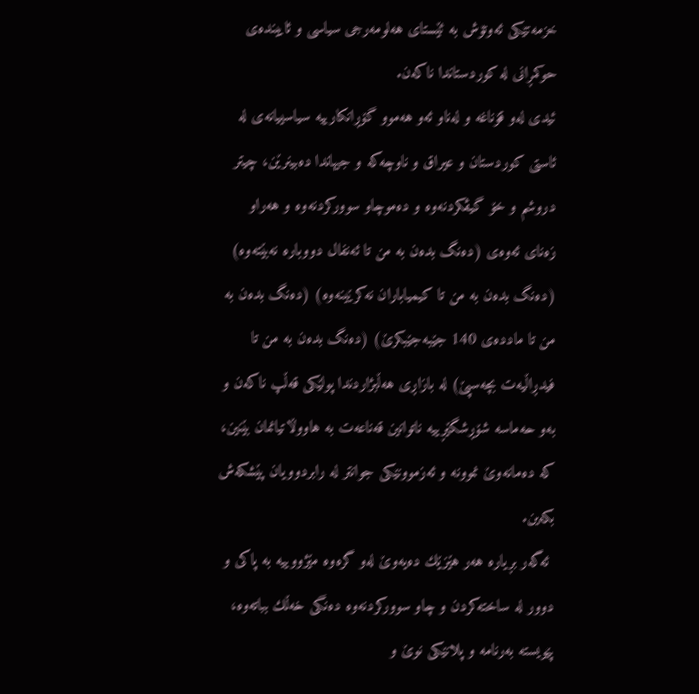خزمه‌تێكی ئه‌وتۆش به‌ ئێستای هه‌لومه‌رجی سیاسی و ئایینده‌ی حوكمڕانی له‌ كوردستاندا ناكه‌ن.
ئیدی له‌و قۆناغه‌ و له‌ناو ئه‌و هه‌موو گۆڕانكارییه‌ سیاسییانه‌ی له‌ ئاستی كوردستان و عیراق و ناوچه‌كه‌ و جیهاندا ده‌بینرێن، چیتر دروشم و خۆ گیڤكردنه‌وه‌ و ده‌موچاو سووركردنه‌وه‌ و هه‌راو زه‌نای ئه‌وه‌ی (ده‌نگ بده‌ن به‌ من تا ئه‌نفال دووباره‌ نه‌بێته‌وه‌) (ده‌نگ بده‌ن به‌ من تا كیمیاباران نه‌كرێینه‌وه‌) (ده‌نگ بده‌ن به‌ من تا مادده‌ی 140 جێبه‌جێبكرێ‌) (ده‌نگ بده‌ن به‌ من تا فیدڕاڵیه‌ت بچه‌سپێ‌) له‌ بازاڕی هه‌ڵبژاردندا پولێكی قه‌ڵپ ناكه‌ن و به‌و حه‌ماسه‌ شۆڕشگێڕییه‌ ناتوانین قه‌ناعه‌ت به‌ هاووڵاتیانمان بێنین، كه‌ ده‌مانه‌وێ‌ نموونه‌ و ئه‌زموونێكی جوانتر له‌ رابردوویان پێشكه‌ش بكه‌ین.
 ئه‌گه‌ر بڕیاره‌ هه‌ر هێزێك ده‌یه‌وێ‌ له‌و گره‌وه‌ مێژووییه‌ به‌ پاكی و دوور له‌ ساخته‌كردن و چاو سووركردنه‌وه‌ ده‌نگی خه‌ڵك بباته‌وه‌، پێویسته‌ به‌رنامه‌ و پلانێكی نوێ‌ و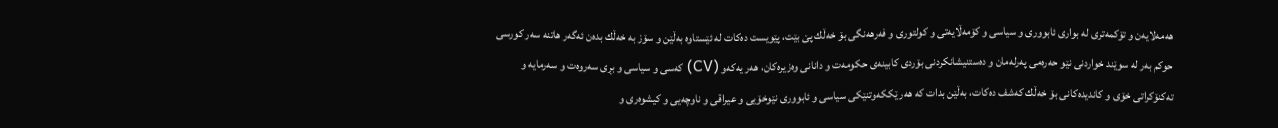هه‌مه‌لایه‌ن و تۆكمه‌تری له‌ بواری ئابووری و سیاسی و كۆمه‌ڵایه‌تی و كولتوری و فه‌رهه‌نگی بۆ خه‌ڵك پێ‌ بێت، پێویست ده‌كات له‌ ئێستاوه‌ به‌ڵێن و سۆز به‌ خه‌ڵك بده‌ن ئه‌گه‌ر هاتنه‌ سه‌ر كورسی حوكم به‌ر له‌ سوێند خواردنی نێو حه‌ره‌می په‌رله‌مان و ده‌ستنیشانكردنی بۆردی كابینه‌ی حكومه‌ت و دانانی وه‌زیره‌كان، هه‌ر یه‌كه‌و (CV) كه‌سی و سیاسی و بڕی سه‌روه‌ت و سه‌رمایه‌ و ته‌كنۆكراتی خۆی و كاندیده‌كانی بۆ خه‌ڵك كه‌شف ده‌كات، به‌ڵێن بدات كه‌ هه‌ر ێككه‌وتنێكی سیاسی و ئابووری نێوخۆیی و عیراقی و ناوچه‌یی و كیشوه‌ری و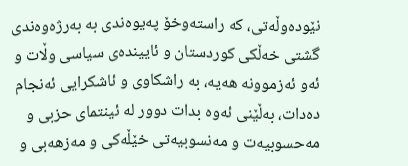نێوده‌وڵه‌تی، كه‌ راسته‌وخۆ په‌یوه‌ندی به‌ به‌رژه‌وه‌ندی گشتی خه‌ڵكی كوردستان و ئایینده‌ی سیاسی وڵات و ئه‌و ئه‌زموونه‌ هه‌یه‌، به‌ راشكاوی و ئاشكرایی ئه‌نجام ده‌دات، به‌ڵێنی ئه‌وه‌ بدات دوور له‌ ئینتمای حزبی و مه‌حسوبیه‌ت و مه‌نسوبیه‌تی خێڵه‌كی و مه‌زهه‌بی و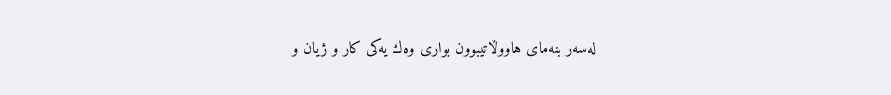له‌سه‌ر بنه‌مای هاووڵاتیبوون بواری وه‌ك یه‌كی كار و ژیان و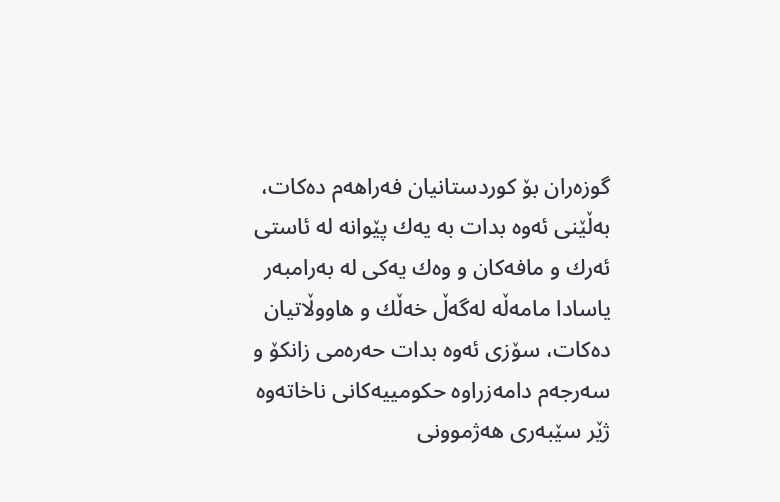گوزه‌ران بۆ كوردستانیان فه‌راهه‌م ده‌كات، به‌ڵێنی ئه‌وه‌ بدات به‌ یه‌ك پێوانه‌ له‌ ئاستی ئه‌رك و مافه‌كان و وه‌ك یه‌كی له‌ به‌رامبه‌ر یاسادا مامه‌ڵه‌ له‌گه‌ڵ خه‌ڵك و هاووڵاتیان ده‌كات، سۆزی ئه‌وه‌ بدات حه‌ره‌می زانكۆ و سه‌رجه‌م دامه‌زراوه‌ حكومییه‌كانی ناخاته‌وه‌ ژێر سێبه‌ری هه‌ژموونی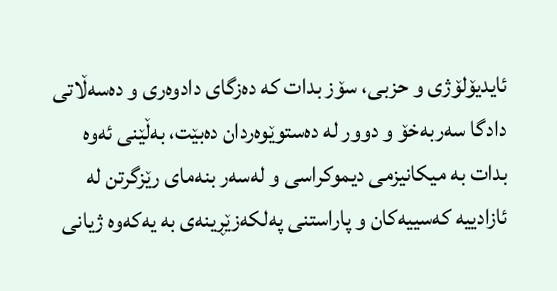ئایدیۆلۆژی و حزبی، سۆز بدات كه‌ ده‌زگای دادوه‌ری و ده‌سه‌ڵاتی دادگا سه‌ربه‌خۆ و دوور له‌ ده‌ستوێوه‌ردان ده‌بێت، به‌ڵێنی ئه‌وه‌ بدات به‌ میكانیزمی دیموكراسی و له‌سه‌ر بنه‌مای رێزگرتن له‌ ئازادییه‌ كه‌سییه‌كان و پاراستنی په‌لكه‌زێڕینه‌ی به‌ یه‌كه‌وه‌ ژیانی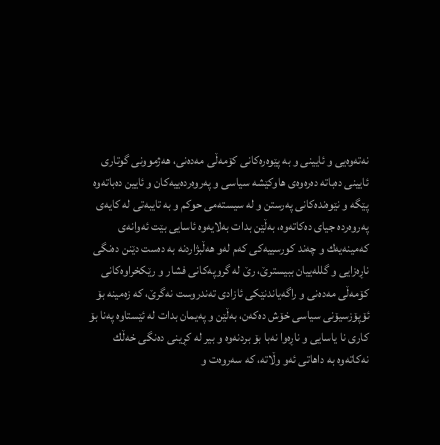نه‌ته‌وه‌یی و ئایینی و به‌ پێوه‌ره‌كانی كۆمه‌ڵی مه‌ده‌نی، هه‌ژموونی گوتاری ئایینی ده‌باته‌ ده‌ره‌وه‌ی هاوكێشه‌ سیاسی و په‌روه‌رده‌ییه‌كان و ئایین ده‌باته‌وه‌ پێگه‌ و نێوه‌نده‌كانی په‌رستن و له‌ سیسته‌می حوكم و به‌ تایبه‌تی له‌ كایه‌ی په‌روه‌رده‌ جیای ده‌كاته‌وه‌، به‌ڵێن بدات به‌لایه‌وه‌ ئاسایی بێت ئه‌وانه‌ی كه‌مینه‌یه‌ك و چه‌ند كورسییه‌كی كه‌م له‌و هه‌ڵبژاردنه‌ به‌ ده‌ست دێنن ده‌نگی ناڕه‌زایی و گلله‌ییان ببیسترێ‌، رێ‌ له‌ گروپه‌كانی فشار و رێكخراوه‌كانی كۆمه‌ڵی مه‌ده‌نی و راگه‌یاندنێكی ئازادی ته‌ندروست نه‌گرێ‌، كه‌ زه‌مینه‌ بۆ ئۆپۆزسیۆنی سیاسی خۆش ده‌كه‌ن، به‌ڵێن و په‌یمان بدات له‌ ئێستاوه‌ په‌نا بۆ كاری نا یاسایی و ناڕه‌وا نه‌با بۆ بردنه‌وه‌ و بیر له‌ كڕینی ده‌نگی خه‌ڵك نه‌كاته‌وه‌ به‌ داهاتی ئه‌و وڵاته‌، كه‌ سه‌روه‌ت و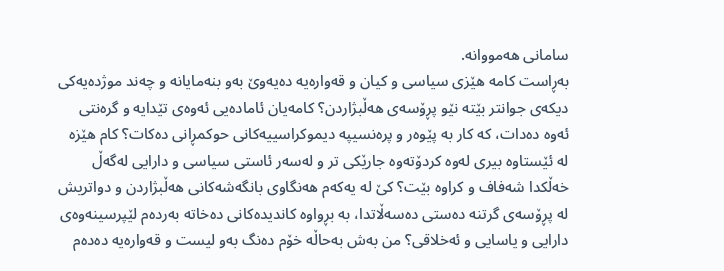سامانی هه‌مووانه‌.
به‌ڕاست كامه‌ هێزی سیاسی و كیان و قه‌واره‌یه‌ ده‌یه‌وێ‌ به‌و بنه‌مایانه‌ و چه‌ند موژده‌یه‌كی دیكه‌ی جوانتر بێته‌ نێو پڕۆسه‌ی هه‌ڵبژاردن؟ كامه‌یان ئاماده‌یی ئه‌وه‌ی تێدایه‌ و گره‌نتی ئه‌وه‌ ده‌دات، كه‌ كار به‌ پێوه‌ر و پره‌نسیپه‌ دیموكراسییه‌كانی حوكمڕانی ده‌كات؟ كام هێزه‌ له‌ ئێستاوه‌ بیری له‌وه‌ كردۆته‌وه‌ جارێكی تر و له‌سه‌ر ئاستی سیاسی و دارایی له‌گه‌ڵ خه‌ڵكدا شه‌فاف و كراوه‌ بێت؟ كێ‌ له‌ یه‌كه‌م هه‌نگاوی بانگه‌شه‌كانی هه‌ڵبژاردن و دواتریش له‌ پڕۆسه‌ی گرتنه‌ ده‌ستی ده‌سه‌ڵاتدا، به‌ بڕواوه‌ كاندیده‌كانی ده‌خاته‌ به‌رده‌م لێپرسینه‌وه‌ی دارایی و یاسایی و ئه‌خلاقی؟ من به‌ش به‌حاڵه‌ خۆم ده‌نگ به‌و لیست و قه‌واره‌یه‌ ده‌ده‌م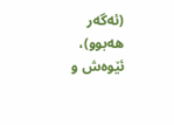(ئه‌گه‌ر هه‌بوو)، ئێوه‌ش ‌و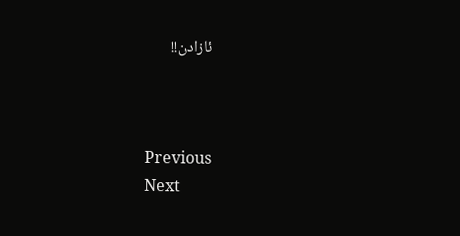ئازادن!!



Previous
Next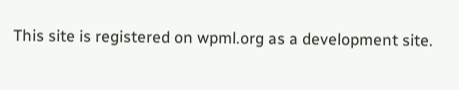This site is registered on wpml.org as a development site.